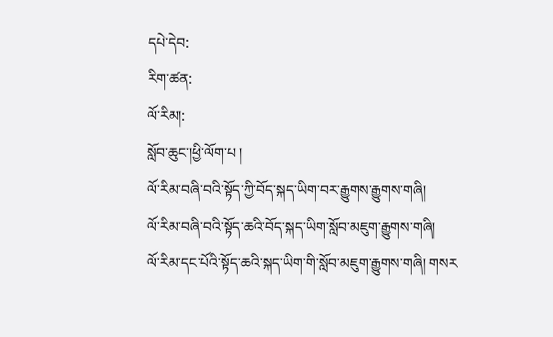དཔེ་དེབ:
རིག་ཚན:
ལོ་རིམ།:
སློབ་ཆུང་།ཕྱི་ལོག་པ །
ལོ་རིམ་བཞི་བའི་སྟོད་ཀྱི་བོད་སྐད་ཡིག་བར་རྒྱུགས་རྒྱུགས་གཞི།
ལོ་རིམ་བཞི་བའི་སྟོད་ཆའི་བོད་སྐད་ཡིག་སློབ་མཇུག་རྒྱུགས་གཞི།
ལོ་རིམ་དང་པོའི་སྟོད་ཆའི་སྐད་ཡིག་གི་སློབ་མཇུག་རྒྱུགས་གཞི། གསར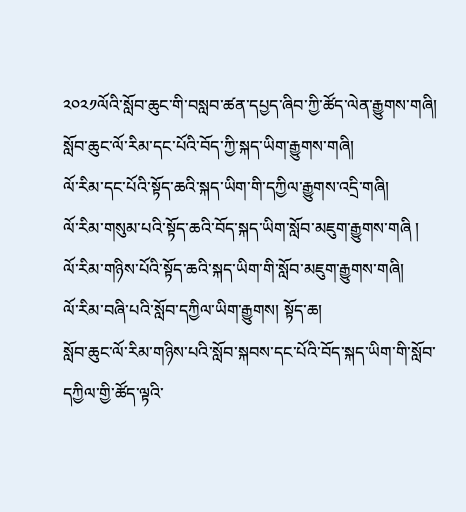༢༠༢༡ལོའི་སློབ་ཆུང་གི་བསླབ་ཚན་དཔྱད་ཞིབ་ཀྱི་ཚོད་ལེན་རྒྱུགས་གཞི། སློབ་ཆུང་ལོ་རིམ་དང་པོའི་བོད་ཀྱི་སྐད་ཡིག་རྒྱུགས་གཞི།
ལོ་རིམ་དང་པོའི་སྟོད་ཆའི་སྐད་ཡིག་གི་དཀྱིལ་རྒྱུགས་འདྲི་གཞི།
ལོ་རིམ་གསུམ་པའི་སྟོད་ཆའི་བོད་སྐད་ཡིག་སློབ་མཇུག་རྒྱུགས་གཞི །
ལོ་རིམ་གཉིས་པོའི་སྟོད་ཆའི་སྐད་ཡིག་གི་སློབ་མཇུག་རྒྱུགས་གཞི།
ལོ་རིམ་བཞི་པའི་སློབ་དཀྱིལ་ཡིག་རྒྱུགས། སྟོད་ཆ།
སློབ་ཆུང་ལོ་རིམ་གཉིས་པའི་སློབ་སྐབས་དང་པོའི་བོད་སྐད་ཡིག་གི་སློབ་དཀྱིལ་གྱི་ཚོད་ལྟའི་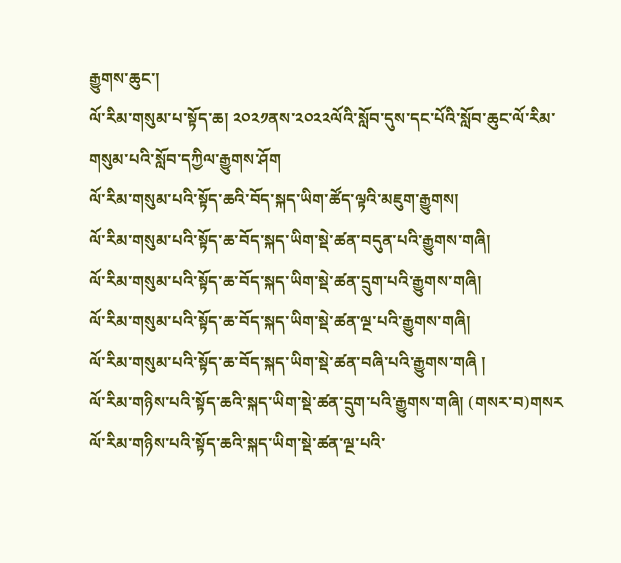རྒྱུགས་ཆུང་།
ལོ་རིམ་གསུམ་པ་སྟོད་ཆ། ༢༠༢༡ནས་༢༠༢༢ལོའི་སློབ་དུས་དང་པོའི་སློབ་ཆུང་ལོ་རིམ་གསུམ་པའི་སློབ་དཀྱིལ་རྒྱུགས་ཤོག
ལོ་རིམ་གསུམ་པའི་སྟོད་ཆའི་བོད་སྐད་ཡིག་ཚོད་ལྟའི་མཇུག་རྒྱུགས།
ལོ་རིམ་གསུམ་པའི་སྟོད་ཆ་བོད་སྐད་ཡིག་སྡེ་ཚན་བདུན་པའི་རྒྱུགས་གཞི།
ལོ་རིམ་གསུམ་པའི་སྟོད་ཆ་བོད་སྐད་ཡིག་སྡེ་ཚན་དྲུག་པའི་རྒྱུགས་གཞི།
ལོ་རིམ་གསུམ་པའི་སྟོད་ཆ་བོད་སྐད་ཡིག་སྡེ་ཚན་ལྔ་པའི་རྒྱུགས་གཞི།
ལོ་རིམ་གསུམ་པའི་སྟོད་ཆ་བོད་སྐད་ཡིག་སྡེ་ཚན་བཞི་པའི་རྒྱུགས་གཞི །
ལོ་རིམ་གཉིས་པའི་སྟོད་ཆའི་སྐད་ཡིག་སྡེ་ཚན་དྲུག་པའི་རྒྱུགས་གཞི། (གསར་བ)གསར
ལོ་རིམ་གཉིས་པའི་སྟོད་ཆའི་སྐད་ཡིག་སྡེ་ཚན་ལྔ་པའི་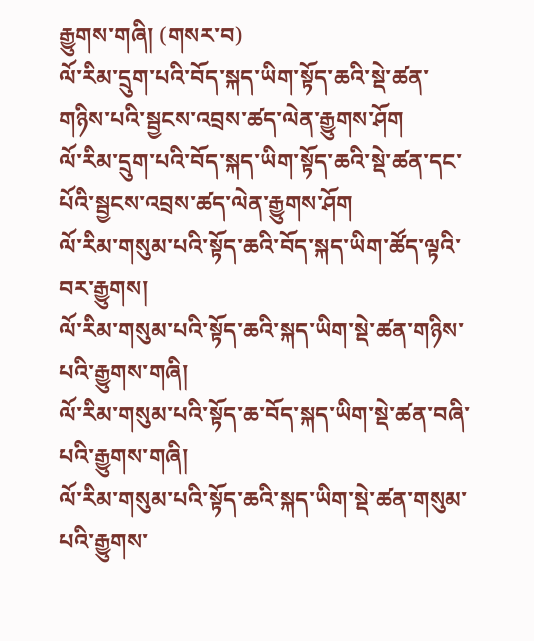རྒྱུགས་གཞི། (གསར་བ)
ལོ་རིམ་དྲུག་པའི་བོད་སྐད་ཡིག་སྟོད་ཆའི་སྡེ་ཚན་གཉིས་པའི་སྦྱངས་འབྲས་ཚད་ལེན་རྒྱུགས་ཤོག
ལོ་རིམ་དྲུག་པའི་བོད་སྐད་ཡིག་སྟོད་ཆའི་སྡེ་ཚན་དང་པོའི་སྦྱངས་འབྲས་ཚད་ལེན་རྒྱུགས་ཤོག
ལོ་རིམ་གསུམ་པའི་སྟོད་ཆའི་བོད་སྐད་ཡིག་ཚོད་ལྟའི་བར་རྒྱུགས།
ལོ་རིམ་གསུམ་པའི་སྟོད་ཆའི་སྐད་ཡིག་སྡེ་ཚན་གཉིས་པའི་རྒྱུགས་གཞི།
ལོ་རིམ་གསུམ་པའི་སྟོད་ཆ་བོད་སྐད་ཡིག་སྡེ་ཚན་བཞི་པའི་རྒྱུགས་གཞི།
ལོ་རིམ་གསུམ་པའི་སྟོད་ཆའི་སྐད་ཡིག་སྡེ་ཚན་གསུམ་པའི་རྒྱུགས་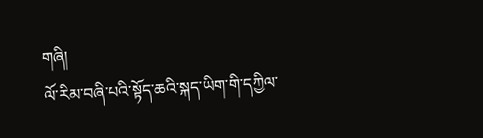གཞི།
ལོ་རིམ་བཞི་པའི་སྟོད་ཆའི་སྐད་ཡིག་གི་དཀྱིལ་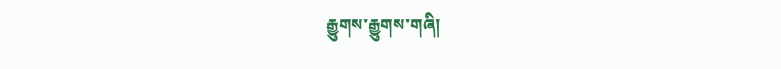རྒྱུགས་རྒྱུགས་གཞི།